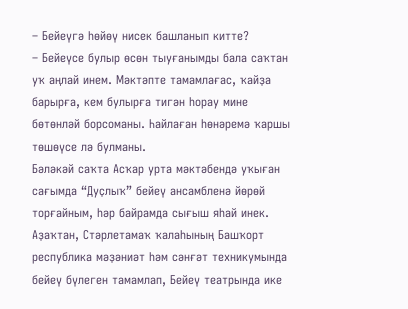– Бейеүгә һөйөү нисек башланып китте?
– Бейеүсе булыр өсөн тыуғанымды бала саҡтан уҡ аңлай инем. Мәктәпте тамамлағас, ҡайҙа барырға, кем булырға тигән һорау мине бөтөнләй борсоманы. Һайлаған һөнәремә ҡаршы төшөүсе лә булманы.
Бәләкәй саҡта Асҡар урта мәктәбендә уҡыған сағымда “Дуҫлыҡ” бейеү ансамбленә йөрөй торғайным, һәр байрамда сығыш яһай инек. Аҙаҡтан, Стәрлетамаҡ ҡалаһының Башҡорт республика мәҙәниәт һәм сәнғәт техникумында бейеү бүлеген тамамлап, Бейеү театрында ике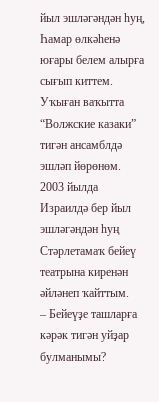йыл эшләгәндән һуң, Һамар өлкәһенә юғары белем алырға сығып киттем. Уҡыған ваҡытта “Волжские казаки” тигән ансамблдә эшләп йөрөнөм. 2003 йылда Израилдә бер йыл эшләгәндән һуң Стәрлетамаҡ бейеү театрына киренән әйләнеп ҡайттым.
– Бейеүҙе ташларға кәрәк тигән уйҙар булманымы?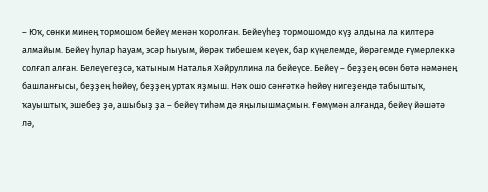– Юҡ, сөнки минең тормошом бейеү менән ҡоролған. Бейеүһеҙ тормошомдо күҙ алдына ла килтерә алмайым. Бейеү һулар һауам, эсәр һыуым, йөрәк тибешем кеүек, бар күңелемде, йөрәгемде ғүмерлеккә солғап алған. Белеүегеҙсә, ҡатыным Наталья Хәйруллина ла бейеүсе. Бейеү – беҙҙең өсөн бөтә нәмәнең башланғысы, беҙҙең һөйөү, беҙҙең уртаҡ яҙмыш. Нәҡ ошо сәнғәткә һөйөү нигеҙендә табыштыҡ, ҡауыштыҡ, эшебеҙ ҙә, ашыбыҙ ҙа – бейеү тиһәм дә яңылышмаҫмын. Ғөмүмән алғанда, бейеү йәшәтә лә,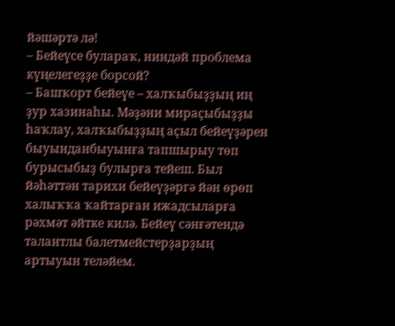йәшәртә лә!
– Бейеүсе булараҡ, ниндәй проблема күңелегеҙҙе борсой?
– Башҡорт бейеүе – халҡыбыҙҙың иң ҙур хазинаһы. Мәҙәни мираҫыбыҙҙы һаҡлау, халҡыбыҙҙың аҫыл бейеүҙәрен быуынданбыуынға тапшырыу төп бурысыбыҙ булырға тейеш. Был йәһәттән тарихи бейеүҙәргә йән өрөп халыҡҡа ҡайтарған ижадсыларға рәхмәт әйтке килә. Бейеү сәнғәтендә талантлы балетмейстерҙарҙың артыуын теләйем.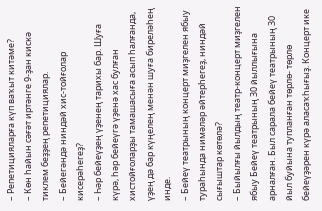– Репетицияларға күп ваҡыт китәме?
– Көн һайын сәғәт иртәнге 9-ҙан кискә тиклем беҙҙең репетициялар.
– Бейегәндә ниндәй хис-тойғолар кисерәһегеҙ?
– Һәр бейеүҙең үҙенең тарихы бар. Шуға күрә, һәр бейеүгә үҙенә хас булған хистойғоларҙы тамашасыға асып һалғанда, үҙең дә бар күңелең менән шуға биреләһең
инде.
– Бейеү театрының концерт миҙгелен ябыу тураһында нимәләр әйтерһегеҙ, ниндәй сығыштар көтөлә?
– Быйылғы йылдың театр-концерт миҙгелен ябыу Бейеү театрының 30 йыллығына арналған. Был сарала бейеү театрының 30 йыл буйына тупланған төрлө- төрлө бейеүҙәрен күрә аласаҡһығыҙ. Концерт ике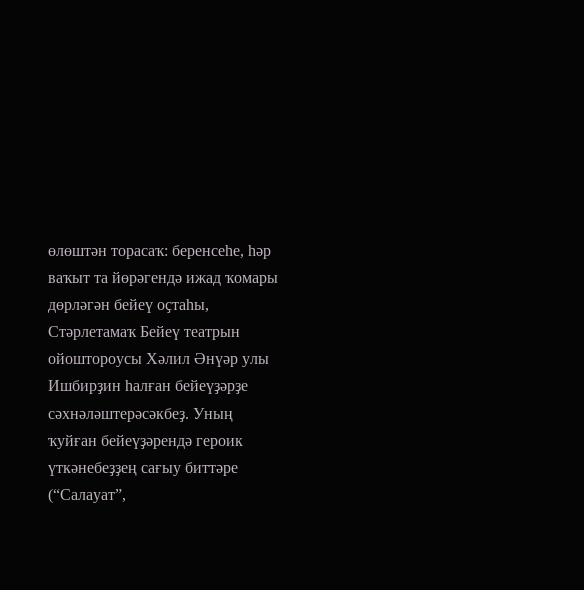өлөштән торасаҡ: беренсеһе, һәр ваҡыт та йөрәгендә ижад ҡомары дөрләгән бейеү оҫтаһы, Стәрлетамаҡ Бейеү театрын ойоштороусы Хәлил Әнүәр улы Ишбирҙин һалған бейеүҙәрҙе сәхнәләштерәсәкбеҙ. Уның ҡуйған бейеүҙәрендә героик үткәнебеҙҙең сағыу биттәре (“Салауат”,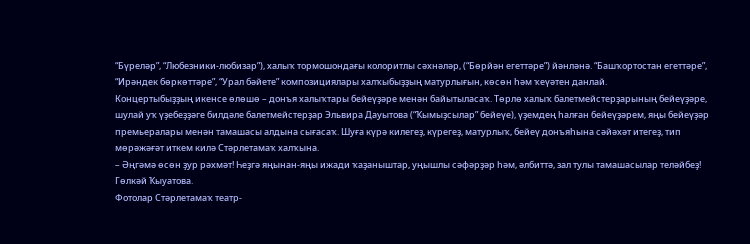“Бүреләр”, “Любезники-любизар”), халыҡ тормошондағы колоритлы сәхнәләр, (“Бөрйән егеттәре”) йәнләнә. “Башҡортостан егеттәре”, “Ирәндек бөркөттәре”, “Урал бәйете” композициялары халҡыбыҙҙың матурлығын, көсөн һәм ҡеүәтен данлай.
Концертыбыҙҙың икенсе өлөшө – донъя халыҡтары бейеүҙәре менән байытыласаҡ. Төрлө халыҡ балетмейстерҙарының бейеүҙәре, шулай уҡ үҙебеҙҙәге билдәле балетмейстерҙар Эльвира Дауытова (“Ҡымыҙсылар” бейеүе), үҙемдең һалған бейеүҙәрем, яңы бейеүҙәр премьералары менән тамашасы алдына сығасаҡ. Шуға күрә килегеҙ, күрегеҙ, матурлыҡ, бейеү донъяһына сәйәхәт итегеҙ, тип мөрәжәғәт иткем килә Стәрлетамаҡ халҡына.
– Әңгәмә өсөн ҙур рәхмәт! Һеҙгә яңынан-яңы ижади ҡаҙаныштар, уңышлы сәфәрҙәр һәм, әлбиттә, зал тулы тамашасылар теләйбеҙ!
Гөлкәй Ҡыуатова.
Фотолар Стәрлетамаҡ театр-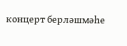концерт берләшмәһе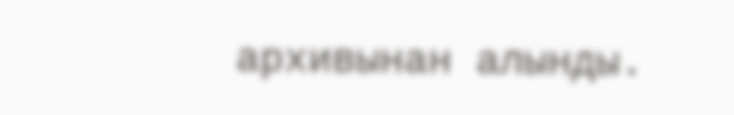архивынан алынды.